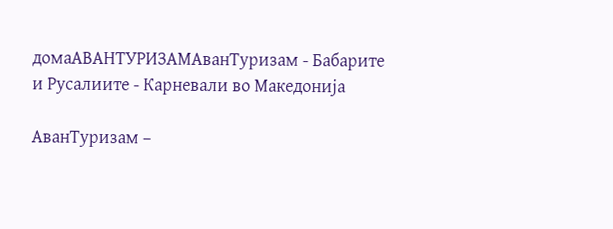домаАВАНТУРИЗАМАванТуризам - Бабарите и Русалиите - Карневали во Македонија

АванТуризам –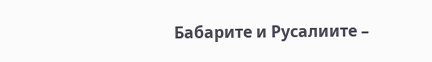Бабарите и Русалиите –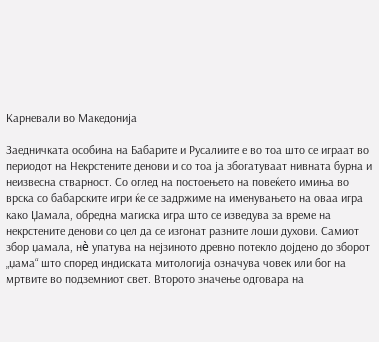Карневали во Македонија

Заедничката особина на Бабарите и Русалиите е во тоа што се играат во периодот на Некрстените денови и со тоа ја збогатуваат нивната бурна и неизвесна стварност. Со оглед на постоењето на повеќето имиња во врска со бабарските игри ќе се задржиме на именувањето на оваа игра како Џамала, обредна магиска игра што се изведува за време на некрстените денови со цел да се изгонат разните лоши духови. Самиот збор џамала, нè упатува на нејзиното древно потекло дојдено до зборот „џама“ што според индиската митологија означува човек или бог на мртвите во подземниот свет. Второто значење одговара на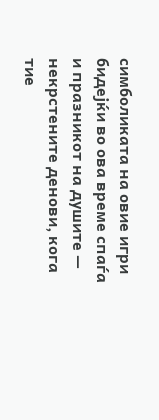симболиката на овие игри бидејќи во ова време спаѓа и празникот на душите — некрстените денови, кога тие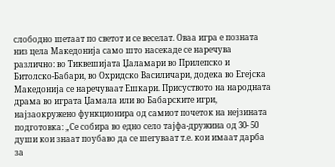слободно шетаат по светот и се веселат. Оваа игра е позната низ цела Македонија само што насекаде се наречува различно: во Тиквешијата Џаламари во Прилепско и Битолско-Бабари, во Охридско Василичари, додека во Егејска Македонија се наречуваат Ешкари. Присуството на народната драма во играта Џамала или во Бабарските игри, најзаокружено функционира од самиот почеток на нејзината подготовка: „Се собира во едно село тајфа-дружина од 30- 50 души кои знаат поубаво да се шегуваат т.е. кои имаат дарба за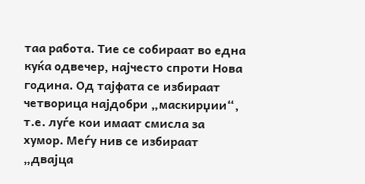таа работа. Тие се собираат во една куќа одвечер, најчесто спроти Нова година. Од тајфата се избираат четворица најдобри „маскирџии“, т.е. луѓе кои имаат смисла за хумор. Меѓу нив се избираат „двајца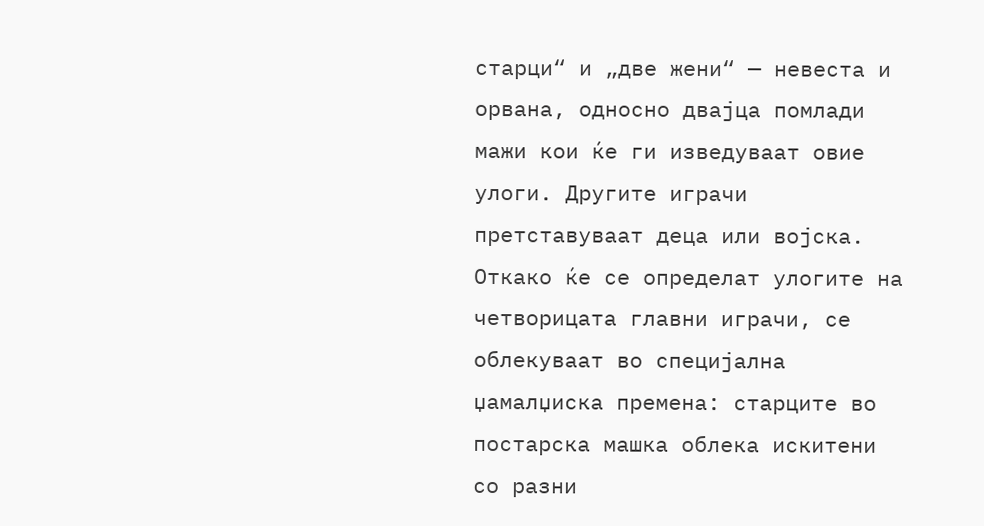старци“ и „две жени“ — невеста и орвана, односно двајца помлади мажи кои ќе ги изведуваат овие улоги. Другите играчи претставуваат деца или војска. Откако ќе се определат улогите на четворицата главни играчи, се облекуваат во специјална џамалџиска премена: старците во постарска машка облека искитени со разни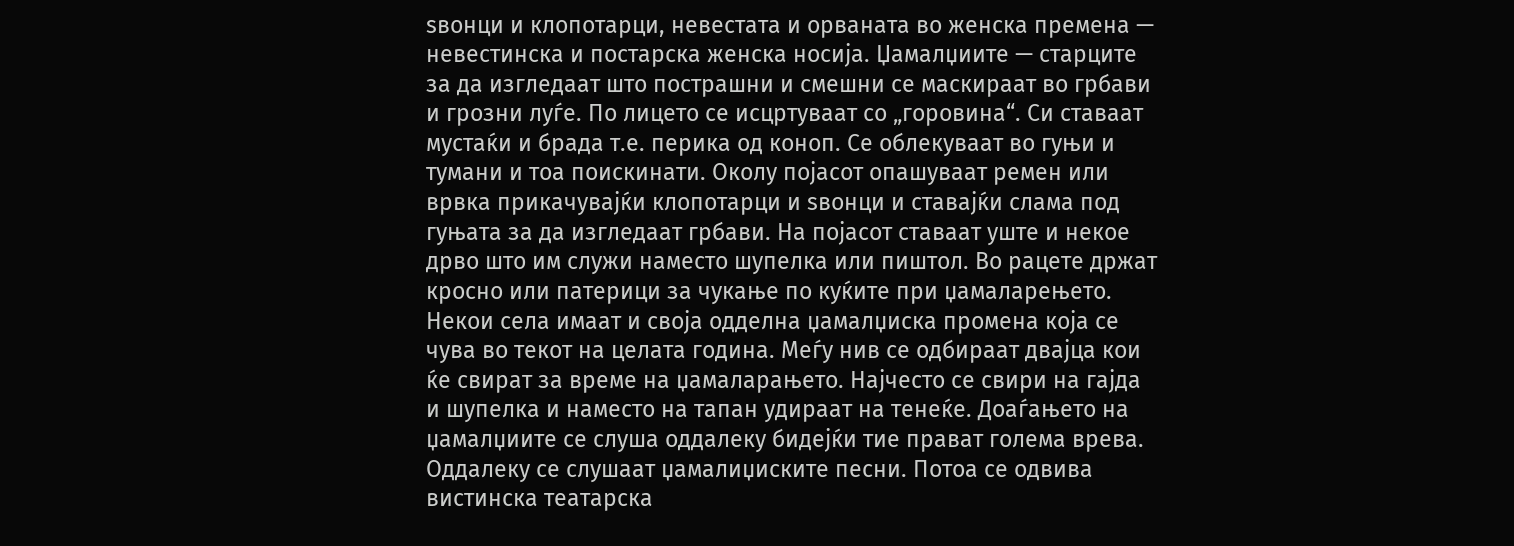ѕвонци и клопотарци, невестата и орваната во женска премена — невестинска и постарска женска носија. Џамалџиите — старците за да изгледаат што пострашни и смешни се маскираат во грбави и грозни луѓе. По лицето се исцртуваат со „горовина“. Си ставаат мустаќи и брада т.е. перика од коноп. Се облекуваат во гуњи и тумани и тоа поискинати. Околу појасот опашуваат ремен или врвка прикачувајќи клопотарци и ѕвонци и ставајќи слама под гуњата за да изгледаат грбави. На појасот ставаат уште и некое дрво што им служи наместо шупелка или пиштол. Во рацете држат кросно или патерици за чукање по куќите при џамаларењето. Некои села имаат и своја одделна џамалџиска промена која се чува во текот на целата година. Меѓу нив се одбираат двајца кои ќе свират за време на џамаларањето. Најчесто се свири на гајда и шупелка и наместо на тапан удираат на тенеќе. Доаѓањето на џамалџиите се слуша оддалеку бидејќи тие прават голема врева. Оддалеку се слушаат џамалиџиските песни. Потоа се одвива вистинска театарска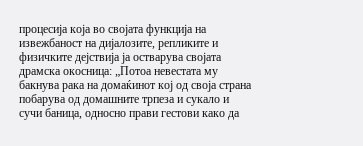процесија која во својата функција на извежбаност на дијалозите, репликите и физичките дејствија ја остварува својата драмска окосница: „Потоа невестата му бакнува рака на домаќинот кој од своја страна побарува од домашните трпеза и сукало и сучи баница, односно прави гестови како да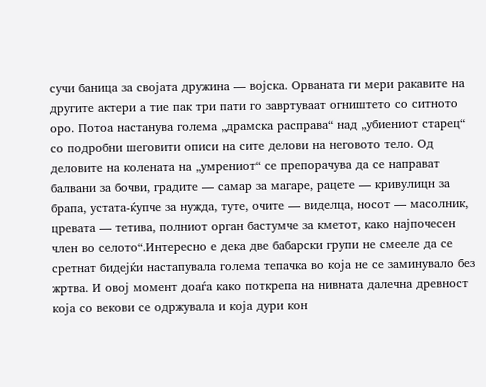сучи баница за својата дружина — војска. Орваната ги мери ракавите на другите актери а тие пак три пати го завртуваат огништето со ситното оро. Потоа настанува голема „драмска расправа“ над „убиениот старец“ со подробни шеговити описи на сите делови на неговото тело. Од деловите на колената на „умрениот“ се препорачува да се направат балвани за бочви, градите — самар за магаре, рацете — кривулицн за брапа, устата-ќупче за нужда, туте, очите — виделца, носот — масолник, цревата — тетива, полниот орган бастумче за кметот, како најпочесен член во селото“.Интересно е дека две бабарски групи не смееле да се сретнат бидејќи настапувала голема тепачка во која не се заминувало без жртва. И овој момент доаѓа како поткрепа на нивната далечна древност која со векови се одржувала и која дури кон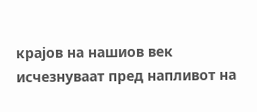крајов на нашиов век исчезнуваат пред напливот на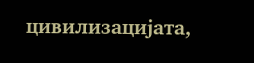цивилизацијата,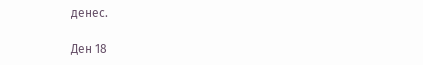денес.

Ден 18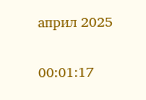април 2025

00:01:17